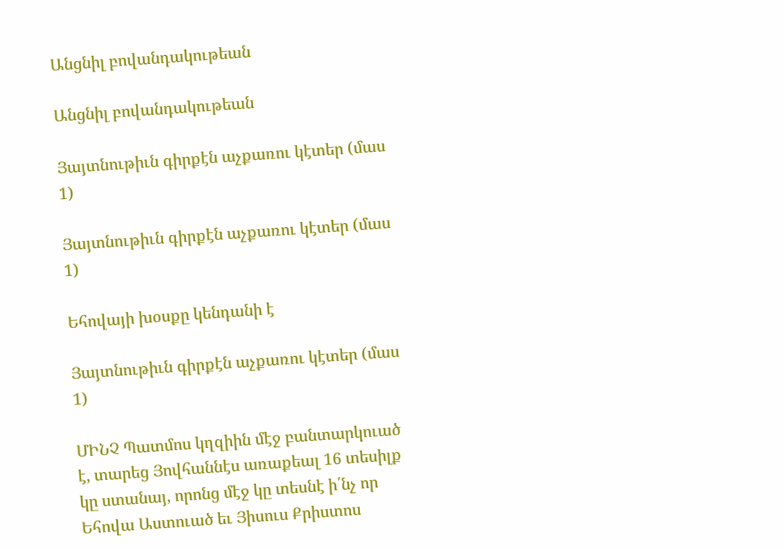Անցնիլ բովանդակութեան

Անցնիլ բովանդակութեան

Յայտնութիւն գիրքէն աչքառու կէտեր (մաս 1)

Յայտնութիւն գիրքէն աչքառու կէտեր (մաս 1)

Եհովայի խօսքը կենդանի է

Յայտնութիւն գիրքէն աչքառու կէտեր (մաս 1)

ՄԻՆՉ Պատմոս կղզիին մէջ բանտարկուած է, տարեց Յովհաննէս առաքեալ 16 տեսիլք կը ստանայ, որոնց մէջ կը տեսնէ ի՛նչ որ Եհովա Աստուած եւ Յիսուս Քրիստոս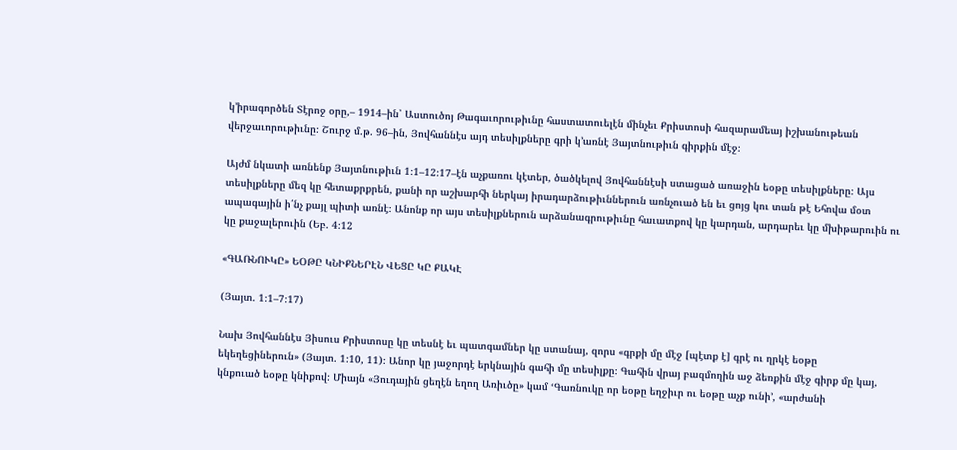կ’իրագործեն Տէրոջ օրը,– 1914–ին՝ Աստուծոյ Թագաւորութիւնը հաստատուելէն մինչեւ Քրիստոսի հազարամեայ իշխանութեան վերջաւորութիւնը։ Շուրջ մ.թ. 96–ին, Յովհաննէս այդ տեսիլքները գրի կ’առնէ Յայտնութիւն գիրքին մէջ։

Այժմ նկատի առնենք Յայտնութիւն 1։1–12։17–էն աչքառու կէտեր, ծածկելով Յովհաննէսի ստացած առաջին եօթը տեսիլքները։ Այս տեսիլքները մեզ կը հետաքրքրեն, քանի որ աշխարհի ներկայ իրադարձութիւններուն առնչուած են եւ ցոյց կու տան թէ Եհովա մօտ ապագային ի՛նչ քայլ պիտի առնէ։ Անոնք որ այս տեսիլքներուն արձանագրութիւնը հաւատքով կը կարդան, արդարեւ կը մխիթարուին ու կը քաջալերուին (Եբ. 4։12

«ԳԱՌՆՈՒԿԸ» ԵՕԹԸ ԿՆԻՔՆԵՐԷՆ ՎԵՑԸ ԿԸ ՔԱԿԷ

(Յայտ. 1։1–7։17)

Նախ Յովհաննէս Յիսուս Քրիստոսը կը տեսնէ եւ պատգամներ կը ստանայ, զորս «գրքի մը մէջ [պէտք է] գրէ ու ղրկէ եօթը եկեղեցիներուն» (Յայտ. 1։10, 11)։ Անոր կը յաջորդէ երկնային գահի մը տեսիլքը։ Գահին վրայ բազմողին աջ ձեռքին մէջ գիրք մը կայ, կնքուած եօթը կնիքով։ Միայն «Յուդային ցեղէն եղող Առիւծը» կամ ‘Գառնուկը որ եօթը եղջիւր ու եօթը աչք ունի’, «արժանի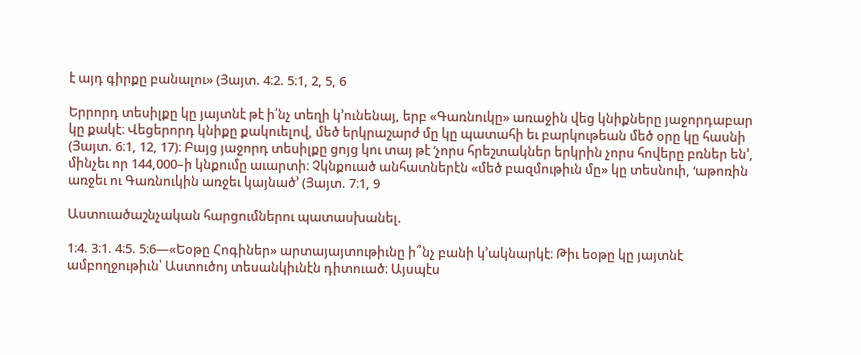է այդ գիրքը բանալու» (Յայտ. 4։2. 5։1, 2, 5, 6

Երրորդ տեսիլքը կը յայտնէ թէ ի՛նչ տեղի կ’ունենայ, երբ «Գառնուկը» առաջին վեց կնիքները յաջորդաբար կը քակէ։ Վեցերորդ կնիքը քակուելով, մեծ երկրաշարժ մը կը պատահի եւ բարկութեան մեծ օրը կը հասնի (Յայտ. 6։1, 12, 17)։ Բայց յաջորդ տեսիլքը ցոյց կու տայ թէ ‘չորս հրեշտակներ երկրին չորս հովերը բռներ են’, մինչեւ որ 144,000–ի կնքումը աւարտի։ Չկնքուած անհատներէն «մեծ բազմութիւն մը» կը տեսնուի, ‘աթոռին առջեւ ու Գառնուկին առջեւ կայնած’ (Յայտ. 7։1, 9

Աստուածաշնչական հարցումներու պատասխանել.

1։4. 3։1. 4։5. 5։6—«Եօթը Հոգիներ» արտայայտութիւնը ի՞նչ բանի կ’ակնարկէ։ Թիւ եօթը կը յայտնէ ամբողջութիւն՝ Աստուծոյ տեսանկիւնէն դիտուած։ Այսպէս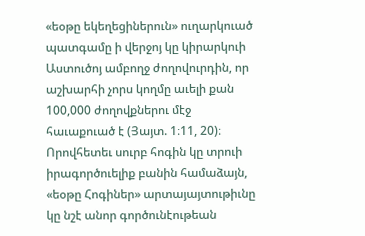«եօթը եկեղեցիներուն» ուղարկուած պատգամը ի վերջոյ կը կիրարկուի Աստուծոյ ամբողջ ժողովուրդին, որ աշխարհի չորս կողմը աւելի քան 100,000 ժողովքներու մէջ հաւաքուած է (Յայտ. 1։11, 20)։ Որովհետեւ սուրբ հոգին կը տրուի իրագործուելիք բանին համաձայն, «եօթը Հոգիներ» արտայայտութիւնը կը նշէ անոր գործունէութեան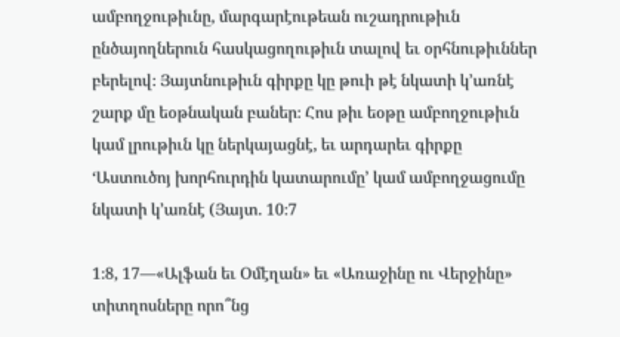ամբողջութիւնը, մարգարէութեան ուշադրութիւն ընծայողներուն հասկացողութիւն տալով եւ օրհնութիւններ բերելով։ Յայտնութիւն գիրքը կը թուի թէ նկատի կ’առնէ շարք մը եօթնական բաներ։ Հոս թիւ եօթը ամբողջութիւն կամ լրութիւն կը ներկայացնէ, եւ արդարեւ գիրքը ‘Աստուծոյ խորհուրդին կատարումը’ կամ ամբողջացումը նկատի կ’առնէ (Յայտ. 10։7

1։8, 17—«Ալֆան եւ Օմէղան» եւ «Առաջինը ու Վերջինը» տիտղոսները որո՞նց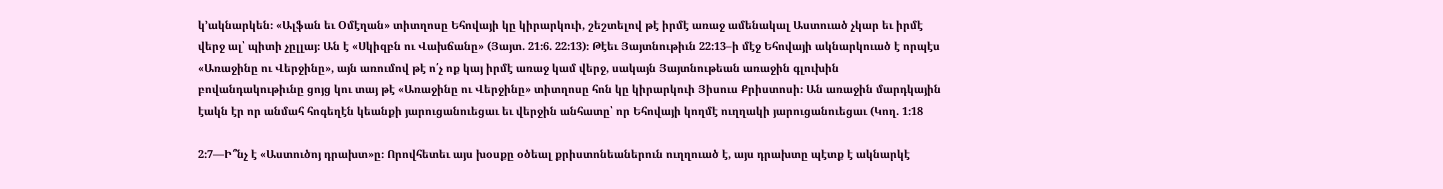կ’ակնարկեն։ «Ալֆան եւ Օմէղան» տիտղոսը Եհովայի կը կիրարկուի, շեշտելով թէ իրմէ առաջ ամենակալ Աստուած չկար եւ իրմէ վերջ ալ՝ պիտի չըլլայ։ Ան է «Սկիզբն ու Վախճանը» (Յայտ. 21։6. 22։13)։ Թէեւ Յայտնութիւն 22։13–ի մէջ Եհովայի ակնարկուած է որպէս «Առաջինը ու Վերջինը», այն առումով թէ ո՛չ ոք կայ իրմէ առաջ կամ վերջ, սակայն Յայտնութեան առաջին գլուխին բովանդակութիւնը ցոյց կու տայ թէ «Առաջինը ու Վերջինը» տիտղոսը հոն կը կիրարկուի Յիսուս Քրիստոսի։ Ան առաջին մարդկային էակն էր որ անմահ հոգեղէն կեանքի յարուցանուեցաւ եւ վերջին անհատը՝ որ Եհովայի կողմէ ուղղակի յարուցանուեցաւ (Կող. 1։18

2։7—Ի՞նչ է «Աստուծոյ դրախտ»ը։ Որովհետեւ այս խօսքը օծեալ քրիստոնեաներուն ուղղուած է, այս դրախտը պէտք է ակնարկէ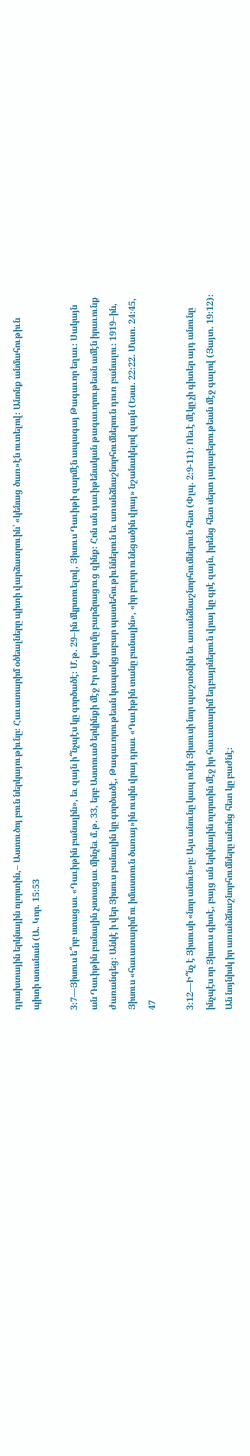դրախտային երկնային ոլորտին,– Աստուծոյ բուն ներկայութիւնը։ Հաւատարիմ օծեալները պիտի վարձատրուին՝ «կենաց ծառ»էն ուտելով։ Անոնք անմահութիւն պիտի ստանան (Ա. Կոր. 15։53

3։7—Յիսուս ե՞րբ ստացաւ «Դաւիթին բանալին», եւ զայն ի՞նչպէս կը գործածէ։ Մ.թ. 29–ին մկրտուելով, Յիսուս Դաւիթի զարմէն ապագայ Թագաւոր եղաւ։ Սակայն ան Դաւիթին բանալին չստացաւ մինչեւ մ.թ. 33, երբ Աստուած երկինքի մէջ Իր աջ կողմը բարձրացուց զինք։ Հոն ան դաւիթենական թագաւորութեան ամէն իրաւունք ժառանգեց։ Անկէ ի վեր Յիսուս բանալին կը գործածէ, Թագաւորութեան կապակցաբար պատեհութիւններուն եւ առանձնաշնորհումներուն դուռ բանալու։ 1919–ին, Յիսուս «հաւատարիմ ու իմաստուն ծառայ»ին ուսին վրայ դրաւ «Դաւիթին տանը բանալին», «իր բոլոր ունեցածին վրայ» նշանակելով զայն (Եսա. 22։22. Մատ. 24։45, 47

3։12—Ի՞նչ է Յիսուսի «նոր անուն»ը։ Այս անունը կապ ունի Յիսուսի նոր պաշտօնին եւ առանձնաշնորհումներուն հետ (Փլպ. 2։9-11)։ Ոեւէ մէկը չի գիտեր այդ անունը ինչպէս որ Յիսուս գիտէ, բայց ան երկնային ոլորտին մէջ իր հաւատարիմ եղբայրներուն վրայ կը գրէ զայն, իրենց հետ սերտ յարաբերութեան մէջ գալով (Յայտ. 19։12)։ Ան նոյնիսկ իր առանձնաշնորհումները անոնց հետ կը բաժնէ։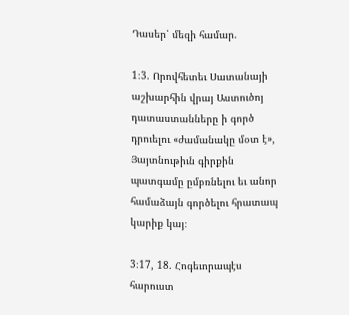Դասեր՝ մեզի համար.

1։3. Որովհետեւ Սատանայի աշխարհին վրայ Աստուծոյ դատաստանները ի գործ դրուելու «ժամանակը մօտ է», Յայտնութիւն գիրքին պատգամը ըմբռնելու եւ անոր համաձայն գործելու հրատապ կարիք կայ։

3։17, 18. Հոգեւորապէս հարուստ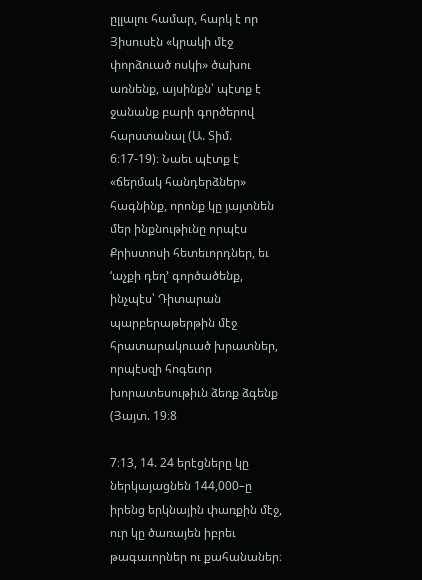ըլլալու համար, հարկ է որ Յիսուսէն «կրակի մէջ փորձուած ոսկի» ծախու առնենք, այսինքն՝ պէտք է ջանանք բարի գործերով հարստանալ (Ա. Տիմ. 6։17-19)։ Նաեւ պէտք է «ճերմակ հանդերձներ» հագնինք, որոնք կը յայտնեն մեր ինքնութիւնը որպէս Քրիստոսի հետեւորդներ, եւ ‘աչքի դեղ’ գործածենք, ինչպէս՝ Դիտարան պարբերաթերթին մէջ հրատարակուած խրատներ, որպէսզի հոգեւոր խորատեսութիւն ձեռք ձգենք (Յայտ. 19։8

7։13, 14. 24 երէցները կը ներկայացնեն 144,000–ը իրենց երկնային փառքին մէջ, ուր կը ծառայեն իբրեւ թագաւորներ ու քահանաներ։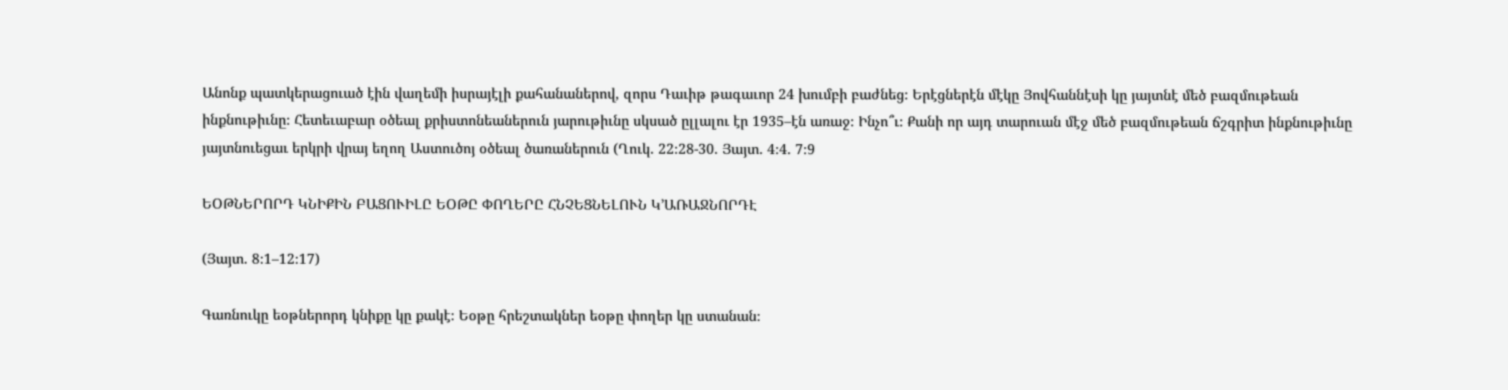Անոնք պատկերացուած էին վաղեմի իսրայէլի քահանաներով, զորս Դաւիթ թագաւոր 24 խումբի բաժնեց։ Երէցներէն մէկը Յովհաննէսի կը յայտնէ մեծ բազմութեան ինքնութիւնը։ Հետեւաբար օծեալ քրիստոնեաներուն յարութիւնը սկսած ըլլալու էր 1935–էն առաջ։ Ինչո՞ւ։ Քանի որ այդ տարուան մէջ մեծ բազմութեան ճշգրիտ ինքնութիւնը յայտնուեցաւ երկրի վրայ եղող Աստուծոյ օծեալ ծառաներուն (Ղուկ. 22։28-30. Յայտ. 4։4. 7։9

ԵՕԹՆԵՐՈՐԴ ԿՆԻՔԻՆ ԲԱՑՈՒԻԼԸ ԵՕԹԸ ՓՈՂԵՐԸ ՀՆՉԵՑՆԵԼՈՒՆ Կ’ԱՌԱՋՆՈՐԴԷ

(Յայտ. 8։1–12։17)

Գառնուկը եօթներորդ կնիքը կը քակէ։ Եօթը հրեշտակներ եօթը փողեր կը ստանան։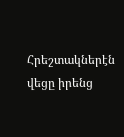Հրեշտակներէն վեցը իրենց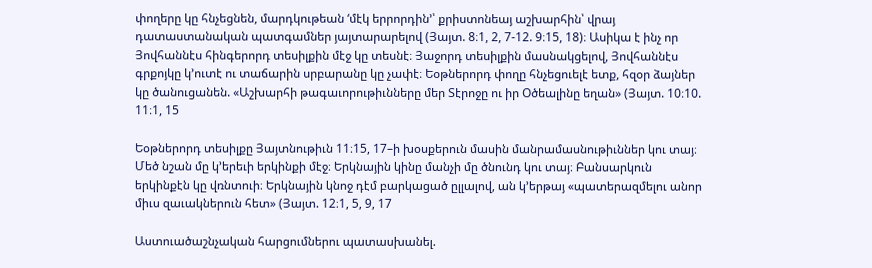փողերը կը հնչեցնեն, մարդկութեան ‘մէկ երրորդին’՝ քրիստոնեայ աշխարհին՝ վրայ դատաստանական պատգամներ յայտարարելով (Յայտ. 8։1, 2, 7-12. 9։15, 18)։ Ասիկա է ինչ որ Յովհաննէս հինգերորդ տեսիլքին մէջ կը տեսնէ։ Յաջորդ տեսիլքին մասնակցելով, Յովհաննէս գրքոյկը կ’ուտէ ու տաճարին սրբարանը կը չափէ։ Եօթներորդ փողը հնչեցուելէ ետք, հզօր ձայներ կը ծանուցանեն. «Աշխարհի թագաւորութիւնները մեր Տէրոջը ու իր Օծեալինը եղան» (Յայտ. 10։10. 11։1, 15

Եօթներորդ տեսիլքը Յայտնութիւն 11։15, 17–ի խօսքերուն մասին մանրամասնութիւններ կու տայ։ Մեծ նշան մը կ’երեւի երկինքի մէջ։ Երկնային կինը մանչի մը ծնունդ կու տայ։ Բանսարկուն երկինքէն կը վռնտուի։ Երկնային կնոջ դէմ բարկացած ըլլալով, ան կ’երթայ «պատերազմելու անոր միւս զաւակներուն հետ» (Յայտ. 12։1, 5, 9, 17

Աստուածաշնչական հարցումներու պատասխանել.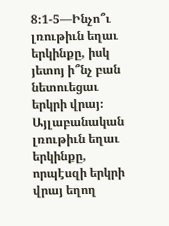8։1-5—Ինչո՞ւ լռութիւն եղաւ երկինքը, իսկ յետոյ ի՞նչ բան նետուեցաւ երկրի վրայ։ Այլաբանական լռութիւն եղաւ երկինքը, որպէսզի երկրի վրայ եղող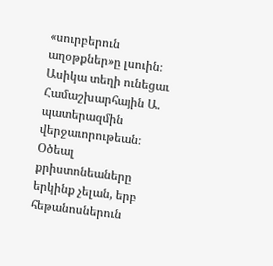«սուրբերուն աղօթքներ»ը լսուին։ Ասիկա տեղի ունեցաւ Համաշխարհային Ա. պատերազմին վերջաւորութեան։ Օծեալ քրիստոնեաները երկինք չելան, երբ հեթանոսներուն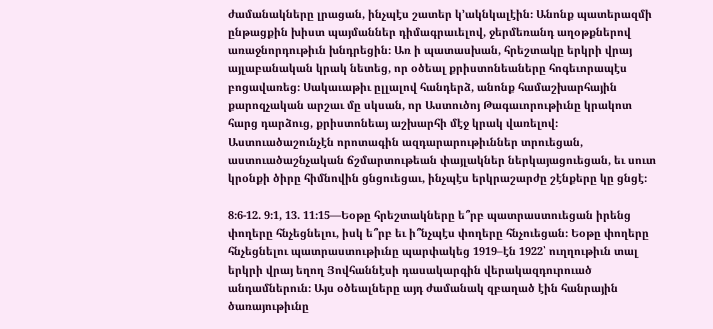ժամանակները լրացան, ինչպէս շատեր կ’ակնկալէին։ Անոնք պատերազմի ընթացքին խիստ պայմաններ դիմագրաւելով, ջերմեռանդ աղօթքներով առաջնորդութիւն խնդրեցին։ Առ ի պատասխան, հրեշտակը երկրի վրայ այլաբանական կրակ նետեց, որ օծեալ քրիստոնեաները հոգեւորապէս բոցավառեց։ Սակաւաթիւ ըլլալով հանդերձ, անոնք համաշխարհային քարոզչական արշաւ մը սկսան, որ Աստուծոյ Թագաւորութիւնը կրակոտ հարց դարձուց, քրիստոնեայ աշխարհի մէջ կրակ վառելով։ Աստուածաշունչէն որոտագին ազդարարութիւններ տրուեցան, աստուածաշնչական ճշմարտութեան փայլակներ ներկայացուեցան, եւ սուտ կրօնքի ծիրը հիմնովին ցնցուեցաւ, ինչպէս երկրաշարժը շէնքերը կը ցնցէ։

8։6-12. 9։1, 13. 11։15—Եօթը հրեշտակները ե՞րբ պատրաստուեցան իրենց փողերը հնչեցնելու, իսկ ե՞րբ եւ ի՞նչպէս փողերը հնչուեցան։ Եօթը փողերը հնչեցնելու պատրաստութիւնը պարփակեց 1919–էն 1922՝ ուղղութիւն տալ երկրի վրայ եղող Յովհաննէսի դասակարգին վերակազդուրուած անդամներուն։ Այս օծեալները այդ ժամանակ զբաղած էին հանրային ծառայութիւնը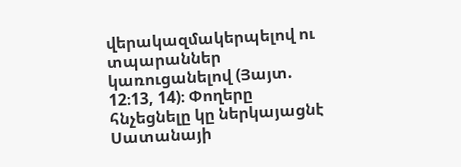վերակազմակերպելով ու տպարաններ կառուցանելով (Յայտ. 12։13, 14)։ Փողերը հնչեցնելը կը ներկայացնէ Սատանայի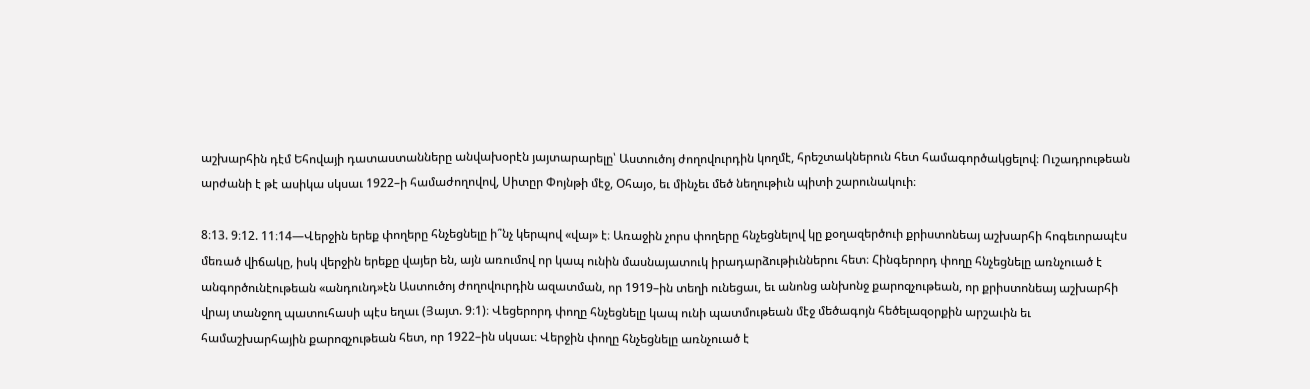աշխարհին դէմ Եհովայի դատաստանները անվախօրէն յայտարարելը՝ Աստուծոյ ժողովուրդին կողմէ, հրեշտակներուն հետ համագործակցելով։ Ուշադրութեան արժանի է թէ ասիկա սկսաւ 1922–ի համաժողովով, Սիտըր Փոյնթի մէջ, Օհայօ, եւ մինչեւ մեծ նեղութիւն պիտի շարունակուի։

8։13. 9։12. 11։14—Վերջին երեք փողերը հնչեցնելը ի՞նչ կերպով «վայ» է։ Առաջին չորս փողերը հնչեցնելով կը քօղազերծուի քրիստոնեայ աշխարհի հոգեւորապէս մեռած վիճակը, իսկ վերջին երեքը վայեր են, այն առումով որ կապ ունին մասնայատուկ իրադարձութիւններու հետ։ Հինգերորդ փողը հնչեցնելը առնչուած է անգործունէութեան «անդունդ»էն Աստուծոյ ժողովուրդին ազատման, որ 1919–ին տեղի ունեցաւ, եւ անոնց անխոնջ քարոզչութեան, որ քրիստոնեայ աշխարհի վրայ տանջող պատուհասի պէս եղաւ (Յայտ. 9։1)։ Վեցերորդ փողը հնչեցնելը կապ ունի պատմութեան մէջ մեծագոյն հեծելազօրքին արշաւին եւ համաշխարհային քարոզչութեան հետ, որ 1922–ին սկսաւ։ Վերջին փողը հնչեցնելը առնչուած է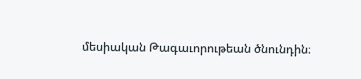մեսիական Թագաւորութեան ծնունդին։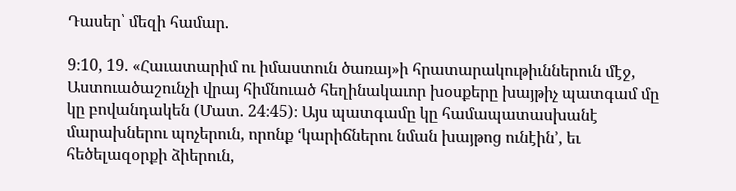Դասեր՝ մեզի համար.

9։10, 19. «Հաւատարիմ ու իմաստուն ծառայ»ի հրատարակութիւններուն մէջ, Աստուածաշունչի վրայ հիմնուած հեղինակաւոր խօսքերը խայթիչ պատգամ մը կը բովանդակեն (Մատ. 24։45)։ Այս պատգամը կը համապատասխանէ մարախներու պոչերուն, որոնք ‘կարիճներու նման խայթոց ունէին’, եւ հեծելազօրքի ձիերուն,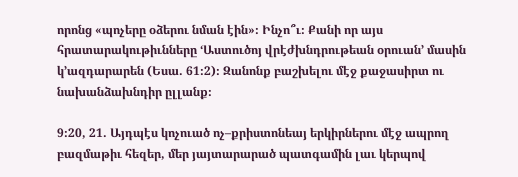որոնց «պոչերը օձերու նման էին»։ Ինչո՞ւ։ Քանի որ այս հրատարակութիւնները ‘Աստուծոյ վրէժխնդրութեան օրուան’ մասին կ’ազդարարեն (Եսա. 61։2)։ Զանոնք բաշխելու մէջ քաջասիրտ ու նախանձախնդիր ըլլանք։

9։20, 21. Այդպէս կոչուած ոչ–քրիստոնեայ երկիրներու մէջ ապրող բազմաթիւ հեզեր, մեր յայտարարած պատգամին լաւ կերպով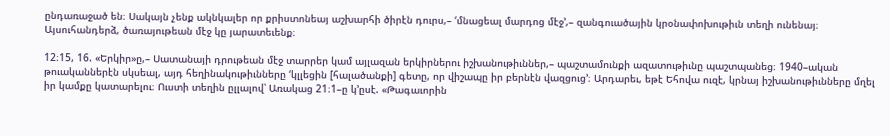ընդառաջած են։ Սակայն չենք ակնկալեր որ քրիստոնեայ աշխարհի ծիրէն դուրս,– ‘մնացեալ մարդոց մէջ’,– զանգուածային կրօնափոխութիւն տեղի ունենայ։ Այսուհանդերձ, ծառայութեան մէջ կը յարատեւենք։

12։15, 16. «Երկիր»ը,– Սատանայի դրութեան մէջ տարրեր կամ այլազան երկիրներու իշխանութիւններ,– պաշտամունքի ազատութիւնը պաշտպանեց։ 1940–ական թուականներէն սկսեալ, այդ հեղինակութիւնները ‘կլլեցին [հալածանքի] գետը, որ վիշապը իր բերնէն վազցուց’։ Արդարեւ, եթէ Եհովա ուզէ, կրնայ իշխանութիւնները մղել իր կամքը կատարելու։ Ուստի տեղին ըլլալով՝ Առակաց 21։1–ը կ’ըսէ. «Թագաւորին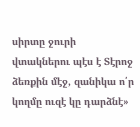սիրտը ջուրի վտակներու պէս է Տէրոջ ձեռքին մէջ, զանիկա ո՛ր կողմը ուզէ կը դարձնէ»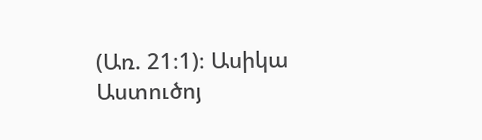(Առ. 21։1)։ Ասիկա Աստուծոյ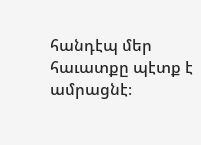հանդէպ մեր հաւատքը պէտք է ամրացնէ։